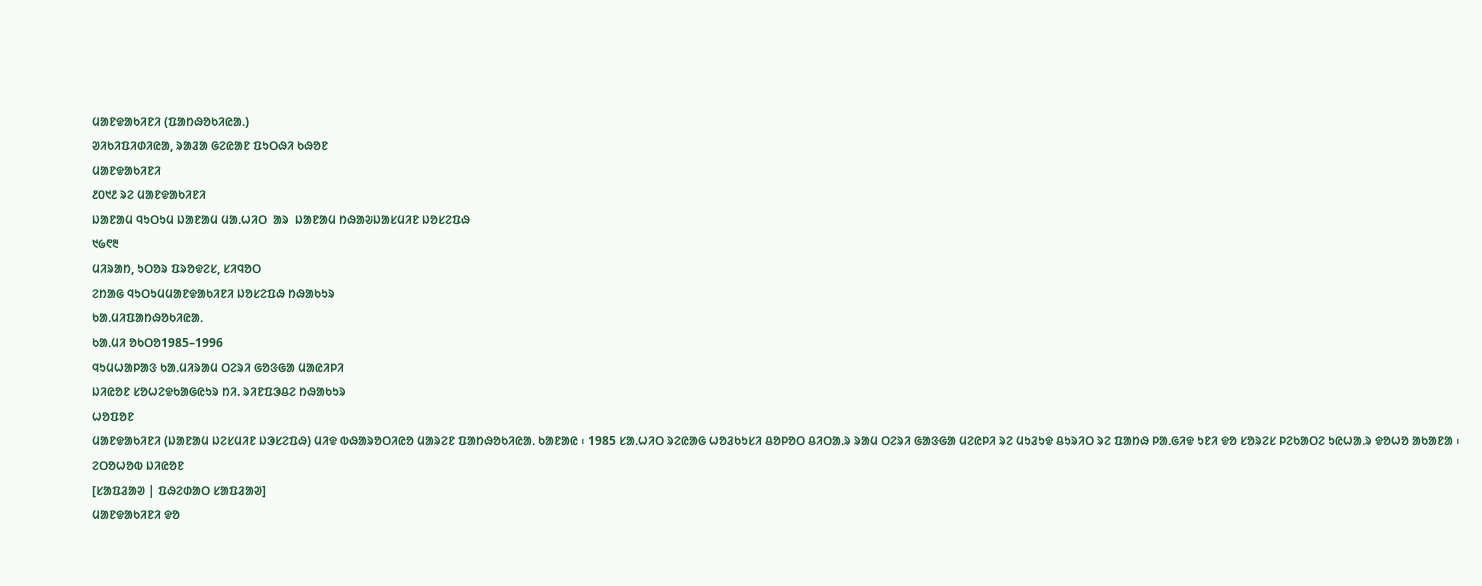ᱢᱟᱱᱫᱟᱠᱤᱱᱤ (ᱯᱟᱴᱷᱚᱠᱤᱭᱟᱹ)
ᱣᱤᱠᱤᱯᱤᱰᱤᱭᱟ, ᱨᱟᱲᱟ ᱜᱮᱭᱟᱱ ᱯᱩᱛᱷᱤ ᱠᱷᱚᱱ
ᱢᱟᱱᱫᱟᱠᱤᱱᱤ
᱒᱐᱑᱒ ᱨᱮ ᱢᱟᱱᱫᱟᱠᱤᱱᱤ
ᱡᱟᱱᱟᱢ ᱧᱩᱛᱩᱢ ᱡᱟᱱᱟᱢ ᱢᱟᱹᱦᱤᱛ  ᱟᱨ  ᱡᱟᱱᱟᱢ ᱴᱷᱟᱶᱡᱟᱥᱢᱤᱱ ᱡᱚᱥᱮᱯᱷ
᱑᱙᱖᱓
ᱢᱤᱨᱟᱴ, ᱩᱛᱚᱨ ᱯᱨᱚᱫᱮᱥ, ᱥᱤᱧᱚᱛ
ᱮᱴᱟᱜ ᱧᱩᱛᱩᱢᱢᱟᱱᱫᱟᱠᱤᱱᱤ ᱡᱚᱥᱮᱯᱷ ᱴᱷᱟᱠᱩᱨ
ᱠᱟᱹᱢᱤᱯᱟᱴᱷᱚᱠᱤᱭᱟᱹ
ᱠᱟᱹᱢᱤ ᱚᱠᱛᱚ1985–1996
ᱧᱩᱢᱦᱟᱞᱟᱝ ᱠᱟᱹᱢᱤᱨᱟᱢ ᱛᱮᱨᱤ ᱜᱚᱝᱜᱟ ᱢᱟᱭᱤᱞᱤ
ᱡᱤᱭᱚᱱ ᱥᱚᱦᱮᱫᱠᱟᱜᱭᱩᱨ ᱴᱤ. ᱨᱤᱱᱯᱳᱪᱮ ᱴᱷᱟᱠᱩᱨ
ᱦᱚᱯᱚᱱ
ᱢᱟᱱᱫᱟᱠᱤᱱᱤ (ᱡᱟᱱᱟᱢ ᱡᱮᱥᱢᱤᱱ ᱡᱳᱥᱮᱯᱷ) ᱢᱤᱫ ᱵᱷᱟᱨᱚᱛᱤᱭᱚ ᱢᱟᱨᱮᱱ ᱯᱟᱴᱷᱚᱠᱤᱭᱟᱹ ᱠᱟᱱᱟᱭ ᱾ 1985 ᱥᱟᱹᱦᱤᱛ ᱨᱮᱭᱟᱜ ᱦᱚᱲᱠᱩᱥᱤ ᱪᱚᱞᱚᱛ ᱪᱤᱛᱟᱹᱨ ᱨᱟᱢ ᱛᱮᱨᱤ ᱜᱟᱝᱜᱟ ᱢᱮᱭᱞᱤ ᱨᱮ ᱢᱩᱲᱩᱫ ᱪᱩᱨᱤᱛ ᱨᱮ ᱯᱟᱴᱷ ᱞᱟᱹᱜᱤᱫ ᱩᱱᱤ ᱫᱚ ᱥᱚᱨᱮᱥ ᱞᱮᱠᱟᱛᱮ ᱩᱭᱦᱟᱹᱨ ᱫᱚᱦᱚ ᱟᱠᱟᱱᱟ ᱾
ᱮᱛᱚᱦᱚᱵ ᱡᱤᱭᱚᱱ
[ᱥᱟᱯᱲᱟᱣ | ᱯᱷᱮᱰᱟᱛ ᱥᱟᱯᱲᱟᱣ]
ᱢᱟᱱᱫᱟᱠᱤᱱᱤ ᱫᱚ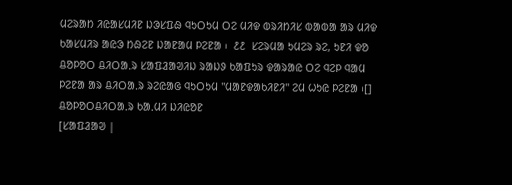ᱢᱮᱨᱟᱴ ᱤᱭᱟᱥᱢᱤᱱ ᱡᱳᱥᱯᱷ ᱧᱩᱛᱩᱢ ᱛᱮ ᱢᱤᱫ ᱵᱨᱤᱴᱤᱥ ᱵᱟᱵᱟ ᱟᱨ ᱢᱤᱫ ᱠᱟᱥᱢᱤᱨ ᱟᱭᱳ ᱴᱷᱮᱱ ᱡᱟᱱᱟᱢ ᱞᱮᱱᱟ ᱾  ᱒᱒  ᱥᱮᱨᱢᱟ ᱩᱢᱮᱨ ᱨᱮ, ᱩᱱᱤ ᱫᱚ ᱪᱚᱞᱚᱛ ᱪᱤᱛᱟᱹᱨ ᱥᱟᱯᱲᱟᱣᱤᱡ ᱨᱟᱡᱽ ᱠᱟᱯᱩᱨ ᱫᱟᱨᱟᱭ ᱛᱮ ᱧᱮᱞ ᱧᱟᱢ ᱞᱮᱱᱟ ᱟᱨ ᱪᱤᱛᱟᱹᱨ ᱨᱮᱭᱟᱜ ᱧᱩᱛᱩᱢ "ᱢᱟᱱᱫᱟᱠᱤᱱᱤ" ᱮᱢ ᱦᱩᱭ ᱞᱮᱱᱟ ᱾[]
ᱪᱚᱞᱚᱛᱪᱤᱛᱟᱹᱨ ᱠᱟᱹᱢᱤ ᱡᱤᱭᱚᱱ
[ᱥᱟᱯᱲᱟᱣ |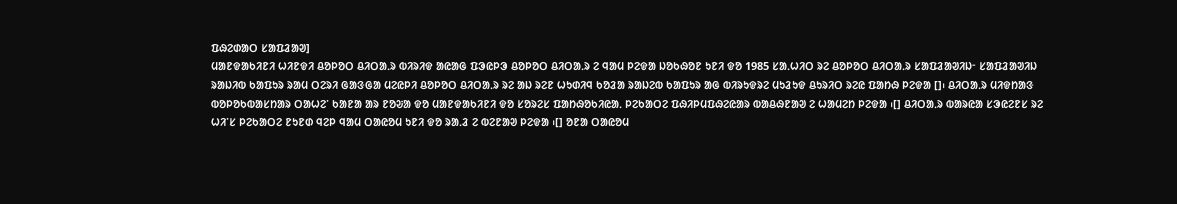ᱯᱷᱮᱰᱟᱛ ᱥᱟᱯᱲᱟᱣ]
ᱢᱟᱱᱫᱟᱠᱤᱱᱤ ᱦᱤᱱᱫᱤ ᱪᱚᱞᱚᱛ ᱪᱤᱛᱟᱹᱨ ᱵᱤᱨᱤᱫ ᱟᱭᱟᱜ ᱯᱳᱭᱞᱳ ᱪᱚᱞᱚᱛ ᱪᱤᱛᱟᱹᱨ ᱮ ᱧᱟᱢ ᱞᱮᱫᱟ ᱡᱚᱠᱷᱚᱱ ᱩᱱᱤ ᱫᱚ 1985 ᱥᱟᱹᱦᱤᱛ ᱨᱮ ᱪᱚᱞᱚᱛ ᱪᱤᱛᱟᱹᱨ ᱥᱟᱯᱲᱟᱣᱤᱡᱼ ᱥᱟᱯᱲᱟᱣᱤᱡ ᱨᱟᱡᱤᱵ ᱠᱟᱯᱩᱨ ᱨᱟᱢ ᱛᱮᱨᱤ ᱜᱟᱝᱜᱟ ᱢᱮᱭᱞᱤ ᱪᱚᱞᱚᱛ ᱪᱤᱛᱟᱹᱨ ᱨᱮ ᱟᱡ ᱨᱮᱱ ᱦᱩᱰᱤᱧ ᱠᱚᱲᱟ ᱨᱟᱡᱮᱵ ᱠᱟᱯᱩᱨ ᱟᱜ ᱵᱤᱨᱩᱫᱨᱮ ᱢᱩᱲᱩᱫ ᱪᱩᱨᱤᱛ ᱨᱮᱭ ᱯᱟᱴᱷ ᱞᱮᱫᱟ []᱾ ᱪᱤᱛᱟᱹᱨ ᱢᱤᱫᱴᱟᱝ ᱵᱚᱞᱚᱠᱵᱟᱥᱴᱟᱨ ᱛᱟᱦᱮᱸ ᱠᱟᱱᱟ ᱟᱨ ᱱᱚᱶᱟ ᱫᱚ ᱢᱟᱱᱫᱟᱠᱤᱱᱤ ᱫᱚ ᱥᱚᱨᱮᱥ ᱯᱟᱴᱷᱚᱠᱤᱭᱟᱹ ᱞᱮᱠᱟᱛᱮ ᱯᱷᱤᱞᱢᱯᱷᱮᱭᱟᱨ ᱵᱟᱪᱷᱱᱟᱣ ᱮ ᱦᱟᱢᱮᱴ ᱞᱮᱫᱟ ᱾[] ᱪᱤᱛᱟᱹᱨ ᱵᱟᱨᱭᱟ ᱥᱳᱭᱮᱱᱥ ᱨᱮ ᱦᱤᱸᱥ ᱞᱮᱠᱟᱛᱮ ᱱᱩᱱᱰ ᱧᱮᱞ ᱧᱟᱢ ᱛᱟᱭᱚᱢ ᱩᱱᱤ ᱫᱚ ᱨᱟᱹᱲ ᱮ ᱵᱮᱱᱟᱣ ᱞᱮᱫᱟ ᱾[] ᱚᱱᱟ ᱛᱟᱭᱚᱢ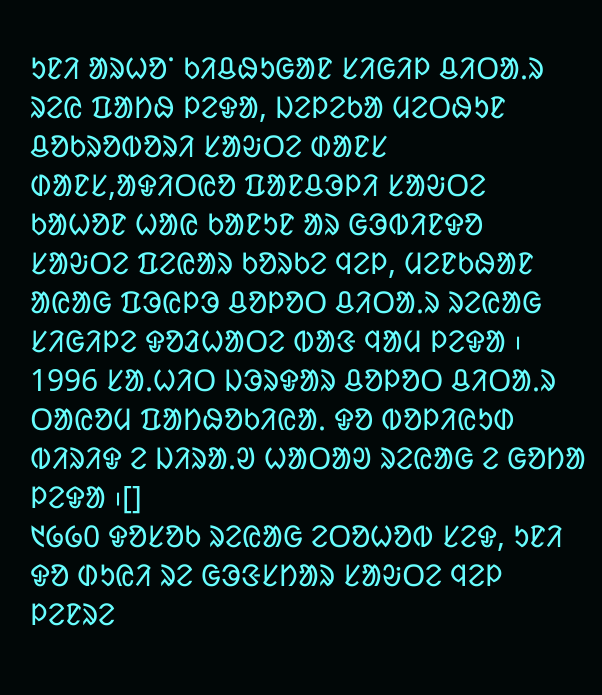ᱩᱱᱤ ᱟᱨᱦᱚᱸ ᱠᱤᱪᱷᱩᱜᱟᱱ ᱥᱤᱜᱤᱞ ᱪᱤᱛᱟᱹᱨ ᱨᱮᱭ ᱯᱟᱴᱷ ᱞᱮᱫᱟ, ᱡᱮᱞᱮᱠᱟ ᱢᱮᱛᱷᱩᱱ ᱪᱚᱠᱨᱚᱵᱚᱨᱤ ᱥᱟᱶᱛᱮ ᱰᱟᱱᱥ ᱰᱟᱱᱥ,ᱟᱫᱤᱛᱭᱚ ᱯᱟᱱᱪᱳᱞᱤ ᱥᱟᱶᱛᱮ ᱠᱟᱦᱚᱱ ᱦᱟᱭ ᱠᱟᱱᱩᱱ ᱟᱨ ᱜᱳᱵᱤᱱᱫᱚ ᱥᱟᱶᱛᱮ ᱯᱮᱭᱟᱨ ᱠᱚᱨᱠᱮ ᱧᱮᱞ, ᱢᱮᱱᱠᱷᱟᱱ ᱟᱭᱟᱜ ᱯᱳᱭᱞᱳ ᱪᱚᱞᱚᱛ ᱪᱤᱛᱟᱹᱨ ᱨᱮᱭᱟᱜ ᱥᱤᱜᱤᱞᱮ ᱫᱚᱲᱦᱟᱛᱮ ᱵᱟᱝ ᱧᱟᱢ ᱞᱮᱫᱟ ᱾ 1996 ᱥᱟᱹᱦᱤᱛ ᱡᱳᱨᱫᱟᱨ ᱪᱚᱞᱚᱛ ᱪᱤᱛᱟᱹᱨ ᱛᱟᱭᱚᱢ ᱯᱟᱴᱷᱚᱠᱤᱭᱟᱹ ᱫᱚ ᱵᱚᱞᱤᱭᱩᱰ ᱵᱤᱨᱤᱫ ᱮ ᱡᱤᱨᱟᱹᱣ ᱦᱟᱛᱟᱣ ᱨᱮᱭᱟᱜ ᱮ ᱜᱚᱴᱟ ᱞᱮᱫᱟ ᱾[]
᱑᱙᱙᱐ ᱫᱚᱥᱚᱠ ᱨᱮᱭᱟᱜ ᱮᱛᱚᱦᱚᱵ ᱥᱮᱫ, ᱩᱱᱤ ᱫᱚ ᱰᱩᱭᱤ ᱨᱮ ᱜᱳᱝᱥᱴᱟᱨ ᱥᱟᱶᱛᱮ ᱧᱮᱞ ᱞᱮᱱᱨᱮ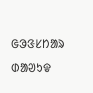ᱜᱳᱝᱥᱴᱟᱨ ᱰᱟᱣᱩᱫ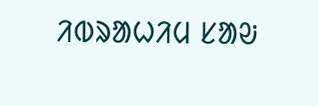ᱤᱵᱨᱟᱦᱤᱢ ᱥᱟᱶ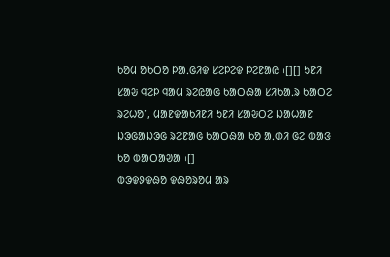ᱠᱚᱢ ᱚᱠᱛᱚ ᱞᱟᱹᱜᱤᱫ ᱥᱮᱞᱮᱫ ᱞᱮᱱᱟᱭ ᱾[][] ᱩᱱᱤ ᱥᱟᱶ ᱧᱮᱞ ᱧᱟᱢ ᱨᱮᱭᱟᱜ ᱠᱟᱛᱷᱟ ᱥᱤᱠᱟᱹᱨ ᱠᱟᱛᱮ ᱨᱮᱦᱚᱸ, ᱢᱟᱱᱫᱟᱠᱤᱱᱤ ᱩᱱᱤ ᱥᱟᱶᱛᱮ ᱡᱟᱦᱟᱱ ᱡᱳᱜᱟᱡᱳᱜ ᱨᱮᱱᱟᱜ ᱠᱟᱛᱷᱟ ᱠᱚ ᱟᱹᱰᱤ ᱜᱮ ᱵᱟᱝ ᱠᱚ ᱵᱟᱛᱟᱣᱟ ᱾[]
ᱵᱳᱫᱽᱫᱷᱚ ᱫᱷᱚᱨᱚᱢ ᱟᱨ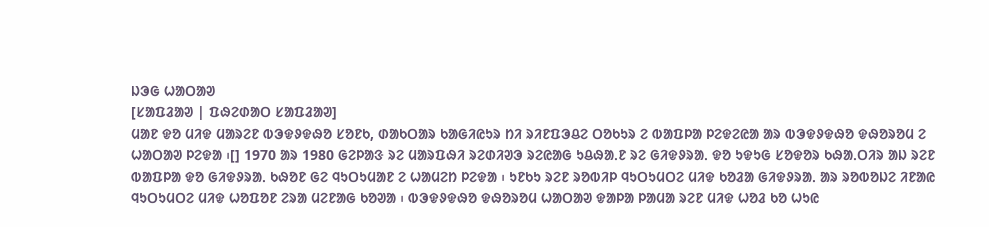ᱡᱳᱜ ᱦᱟᱛᱟᱣ
[ᱥᱟᱯᱲᱟᱣ | ᱯᱷᱮᱰᱟᱛ ᱥᱟᱯᱲᱟᱣ]
ᱢᱟᱱ ᱫᱚ ᱢᱤᱫ ᱢᱟᱨᱮᱱ ᱵᱳᱫᱽᱫᱷᱚ ᱥᱚᱱᱠ, ᱰᱟᱠᱛᱟᱨ ᱠᱟᱜᱤᱭᱩᱨ ᱴᱤ ᱨᱤᱱᱯᱳᱪᱮ ᱛᱚᱠᱩᱨ ᱮ ᱵᱟᱯᱞᱟ ᱞᱮᱫᱮᱭᱟ ᱟᱨ ᱵᱳᱫᱽᱫᱷᱚ ᱫᱷᱚᱨᱚᱢ ᱮ ᱦᱟᱛᱟᱣ ᱞᱮᱫᱟ ᱾[] 1970 ᱟᱨ 1980 ᱜᱮᱞᱟᱝ ᱨᱮ ᱢᱟᱨᱯᱷᱤ ᱨᱮᱰᱤᱣᱳ ᱨᱮᱭᱟᱜ ᱩᱪᱷᱟᱹᱱ ᱨᱮ ᱜᱤᱫᱽᱨᱟᱹ ᱫᱚ ᱩᱫᱩᱜ ᱥᱚᱫᱚᱨ ᱠᱷᱟᱹᱛᱤᱨ ᱟᱡ ᱨᱮᱱ ᱵᱟᱯᱞᱟ ᱫᱚ ᱜᱤᱫᱽᱨᱟᱹ ᱠᱷᱚᱱ ᱜᱮ ᱧᱩᱛᱩᱢᱟᱱ ᱮ ᱦᱟᱢᱮᱴ ᱞᱮᱫᱟ ᱾ ᱩᱱᱠᱩ ᱨᱮᱱ ᱨᱚᱵᱤᱞ ᱧᱩᱛᱩᱢᱛᱮ ᱢᱤᱫ ᱠᱚᱲᱟ ᱜᱤᱫᱽᱨᱟᱹ ᱟᱨ ᱨᱚᱵᱚᱡᱮ ᱤᱱᱟᱭ ᱧᱩᱛᱩᱢᱛᱮ ᱢᱤᱫ ᱦᱚᱯᱚᱱ ᱮᱨᱟ ᱢᱮᱱᱟᱜ ᱠᱚᱣᱟ ᱾ ᱵᱳᱫᱽᱫᱷᱚ ᱫᱷᱚᱨᱚᱢ ᱦᱟᱛᱟᱣ ᱫᱟᱞᱟ ᱞᱟᱢᱟ ᱨᱮᱱ ᱢᱤᱫ ᱦᱚᱲ ᱠᱚ ᱦᱩᱭ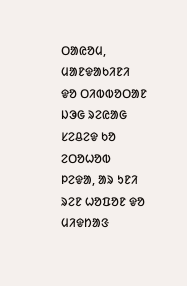ᱛᱟᱭᱚᱢ, ᱢᱟᱱᱫᱟᱠᱤᱱᱤ ᱫᱚ ᱛᱤᱵᱵᱚᱛᱟᱱ ᱡᱳᱜ ᱨᱮᱭᱟᱜ ᱥᱮᱪᱮᱫ ᱠᱚ ᱮᱛᱚᱦᱚᱵ ᱞᱮᱫᱟ, ᱟᱨ ᱩᱱᱤ ᱨᱮᱱ ᱦᱚᱯᱚᱱ ᱫᱚ ᱢᱤᱫᱴᱟᱝ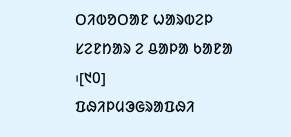ᱛᱤᱵᱚᱛᱟᱱ ᱦᱟᱨᱵᱮᱞ ᱥᱮᱱᱴᱟᱨ ᱮ ᱪᱟᱞᱟ ᱠᱟᱱᱟ ᱾[᱑᱐]
ᱯᱷᱤᱞᱢᱳᱜᱨᱟᱯᱷᱤ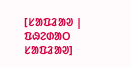[ᱥᱟᱯᱲᱟᱣ | ᱯᱷᱮᱰᱟᱛ ᱥᱟᱯᱲᱟᱣ]